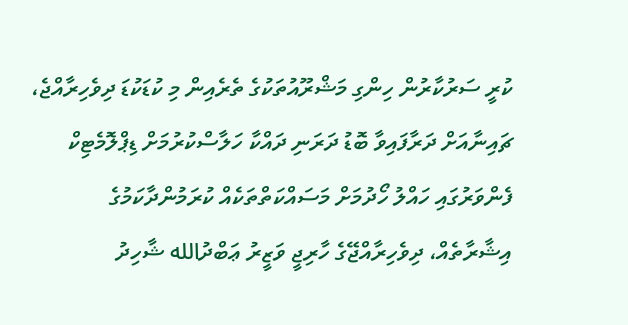ކުރީ ސަރުކާރުން ހިންގި މަޝްރޫއުތަކުގެ ތެރެއިން މި ކުޑަކުޑަ ދިވެހިރާއްޖެ، ޗައިނާއަށް ދަރާފައިވާ ބޮޑު ދަރަނި ދައްކާ ހަލާސްކުރުމަށް ޑިޕްލޮމެޓިކް ފެންވަރުގައި ހައްލު ހޯދުމަށް މަސައްކަތްތަކެއް ކުރަމުންދާކަމުގެ އިޝާރާތެއް، ދިވެހިރާއްޖޭގެ ހާރިޖީ ވަޒީރު ޢަބްދުالله ޝާހިދު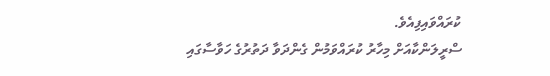ކުރައްވައިފިއެވެ.
ސްރީލަންކާއަށް މިހާރު ކުރައްވަމުން ގެންދަވާ ދަތުރުގެ ހަވާސާގައި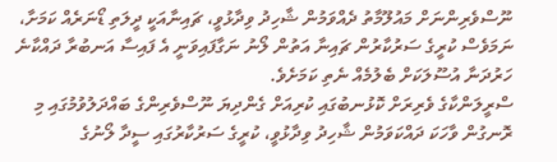ނޫސްވެރިންނަށް މައުލޫމާތު ދެއްވަމުން ޝާހިދު ވިދާޅުވީ، ޗައިނާއަކީ ދީލަތި ޑޯނަރެއް ކަމަށާ، ނަމަވެސް ކުރީގެ ސަރުކާރުން ޗައިނާ އަތުން ލޯނު ނަގާފައިވަނީ އެ ފައިސާ އަނބުރާ ދައްކާނެ ހަރުދަނާ އުސޫލަކަށް ބެލުމެއް ނެތި ކަމަށެވެ.
ސްރީލަންކާގެ ވެރިރަށް ކޮޅުނބުގައި ކުރިއަށް ގެންދިޔަ ނޫސްވެރިންގެ ބައްދަލުވުމުގައި މި ރޮނގުން ވާހަކަ ދައްކަވަމުން ޝާހިދު ވިދާޅުވީ، ކުރީގެ ސަރުކާރުގައި ސީދާ ލޯނުގެ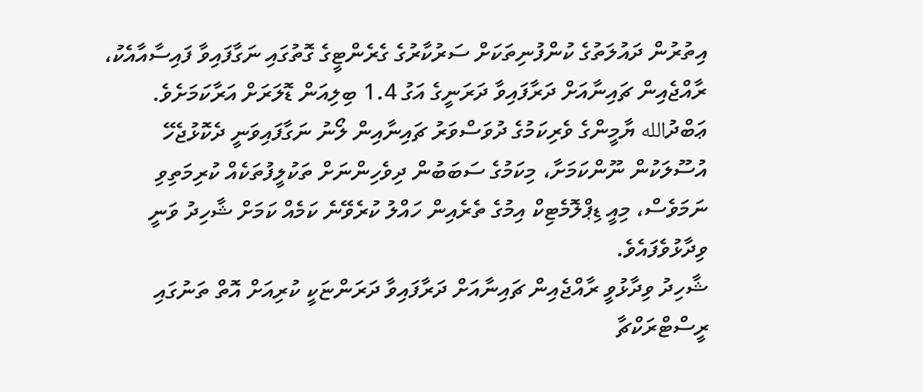އިތުރުން ދައުލަތުގެ ކުންފުނިތަކަށް ސަރުކާރުގެ ގެރެންޓީގެ ގޮތުގައި ނަގާފައިވާ ފައިސާއާއެކު، ރާއްޖެއިން ޗައިނާއަށް ދަރާފައިވާ ދަރަނީގެ އަގު 1.4 ބިލިއަން ޑޮލަރަށް އަރާކަމަށެވެ.
ޢަބްދުالله ޔާމީންގެ ވެރިކަމުގެ ދުވަސްވަރު ޗައިނާއިން ލޯނު ނަގާފައިވަނީ ދެކޮޅުޖެހޭ އުސޫލަކުން ނޫންކަމަށާ، މިކަމުގެ ސަބަބުން ދިވެހިންނަށް ތަކުލީފުތަކެއް ކުރިމަތިވި ނަމަވެސް، މިއީ ޑިޕްލޮމެޓިކް އިމުގެ ތެރެއިން ހައްލު ކުރެވޭނެ ކަމެއް ކަމަށް ޝާހިދު ވަނީ ވިދާޅުވެފައެވެ.
ޝާހިދު ވިދާޅުވީ ރާއްޖެއިން ޗައިނާއަށް ދަރާފައިވާ ދަރަންޏަކީ ކުރިއަށް އޮތް ތަނުގައި ރީސްޓްރަކްޗާ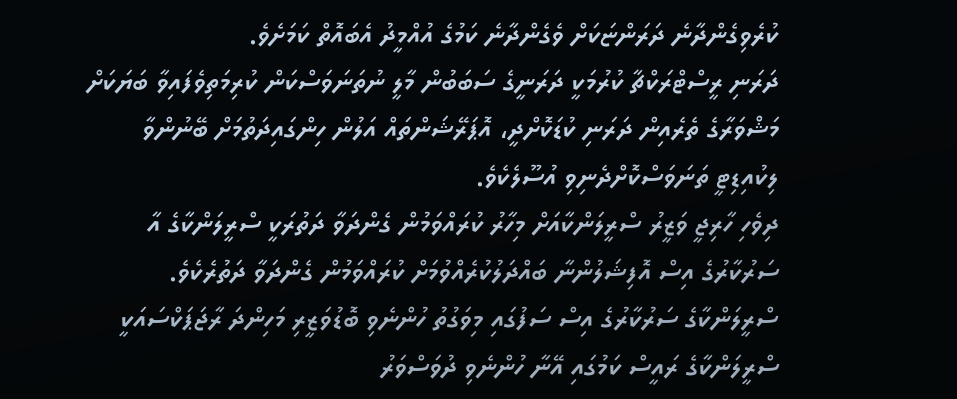ކުރެވިގެންދާނެ ދަރަންޏަކަށް ވެގެންދާނެ ކަމުގެ އުއްމީދު އެބައޮތް ކަމަށެވެ.
ދަރަނި ރީސްޓްރަކްޗާ ކުރުމަކީ ދަރަނީގެ ސަބަބުން މާލީ ނުތަނަވަސްކަން ކުރިމަތިވެފައިވާ ބަޔަކަށް މަޝްވަރާގެ ތެރެއިން ދަރަނި ކުޑަކޮށްދީ، އޮޕަރޭޝަންތައް އަލުން ހިންގައިދަތުމަށް ބޭނުންވާ ލިކުއިޑިޓީ ތަނަވަސްކޮށްދެނިވި އުސޫލެކެވެ.
ދިވެހި ހާރިޖީ ވަޒީރު ސްރީލަންކާއަށް މިހާރު ކުރައްވަމުން ގެންދަވާ ދަތުރަކީ ސްރީލަންކާގެ އާ ސަރުކާރުގެ އިސް އޮފިޝަލުންނާ ބައްދަލުކުރެއްވުމަށް ކުރައްވަމުން ގެންދަވާ ދަތުރެކެވެ. ސްރީލަންކާގެ ސަރުކާރުގެ އިސް ސަފުގައި މިވަގުތު ހުންނެވި ބޮޑުވަޒީރި މަހިންދަ ރާޖަޕަކްސައަކީ ސްރީލަންކާގެ ރައީސް ކަމުގައި އޭނާ ހުންނެވި ދުވަސްވަރު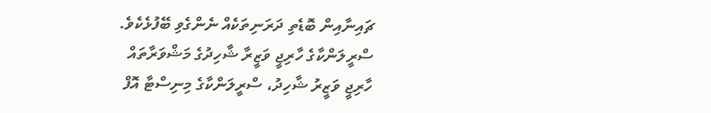ޗައިނާއިން ބޮޑެތި ދަރަނިތަކެއް ނެންގެވި ބޭފުޅެކެވެ.
ސްރީލަންކާގެ ހާރިޖީ ވަޒީރާ ޝާހިދުގެ މަޝްވަރާތައް
ހާރިޖީ ވަޒީރު ޝާހިދު، ސްރީލަންކާގެ މިނިސްޓާ އޮފް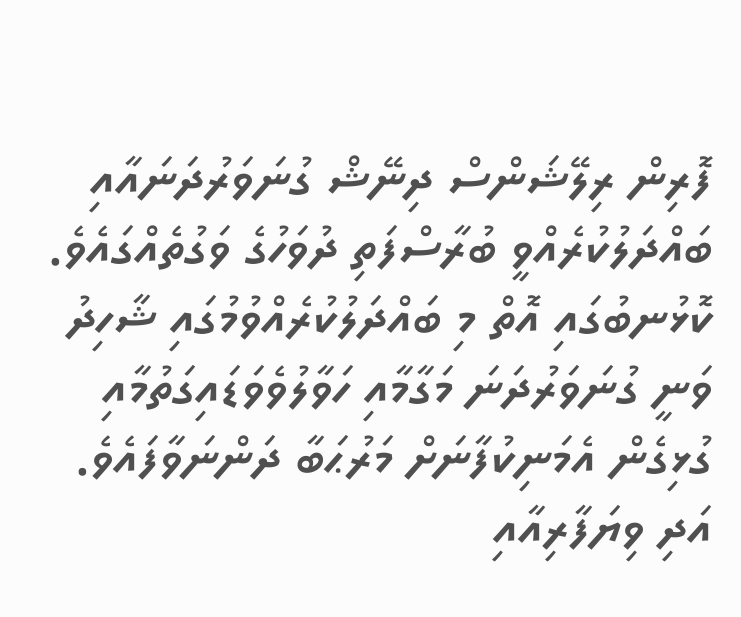ފޮރިން ރިލޭޝަންސް ދިނޭޝް ގުނަވަރުދަނައާއި ބައްދަލުކުރެއްވީ ބުރާސްފަތި ދުވަހުގެ ވަގުތެއްގައެވެ.
ކޮޅުނބުގައި އޮތް މި ބައްދަލުކުރެއްވުމުގައި ޝާހިދު ވަނީ ގުނަވަރުދަނަ މަގާމާއި ހަވާލުވެވަޑައިގަތުމާއި ގުޅިގެން އެމަނިކުފާނަށް މަރުޙަބާ ދަންނަވާފައެވެ. އަދި ވިޔަފާރިއާއި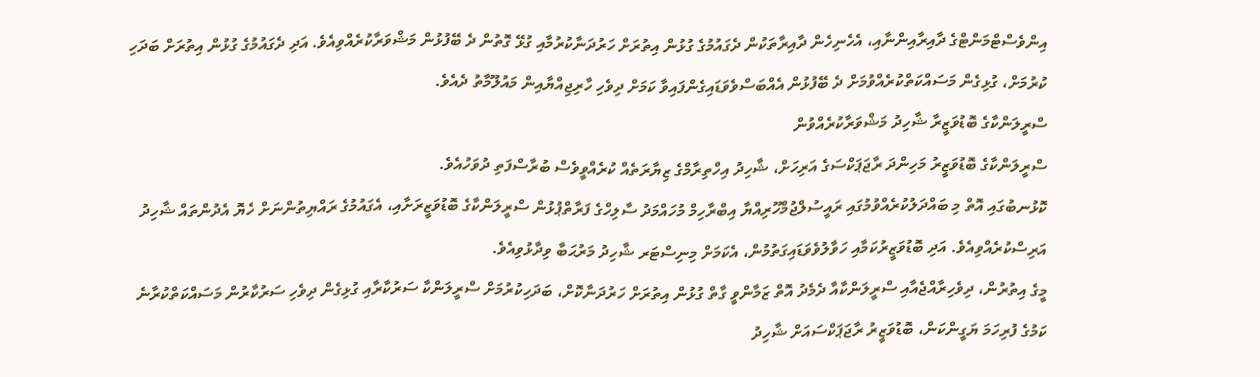އިންވެސްޓްމަންޓްގެ ދާއިރާއިންނާއި، އެހެނިހެން ދާއިރާތަކުން ދެގައުމުގެ ގުޅުން އިތުރަށް ހަރުދަނާކުރުމާއި ގުޅޭ ގޮތުން ދެ ބޭފުޅުން މަޝްވަރާކުރެއްވިއެވެ. އަދި ދެގައުމުގެ ގުޅުން އިތުރަށް ބަދަހި ކުރުމަށް، ގުޅިގެން މަސައްކަތްކުރެއްވުމަށް ދެ ބޭފުޅުން އެއްބަސްވެވަޑައިގެންފައިވާ ކަމަށް ދިވެހި ހާރިޖިއްޔާއިން މައުލޫމާތު ދެއެވެ.
ސްރީލަންކާގެ ބޮޑުވަޒީރާ ޝާހިދު މަޝްވަރާކުރެއްވުން
ސްރީލަންކާގެ ބޮޑުވަޒީރު މަހިންދަ ރާޖަޕަކްސަގެ އަރިހަށް، ޝާހިދު އިހްތިރާމްގެ ޒިޔާރަތެއް ކުރެއްވީވެސް ބުރާސްފަތި ދުވަހުއެވެ.
ކޮޅުނބުގައި އޮތް މި ބައްދަލުކުރެއްވުމުގައި ރައީސުލްޖުމްހޫރިއްޔާ އިބްރާހިމް މުހައްމަދު ސާލިހްގެ ފަރާތްޕުޅުން ސްރީލަންކާގެ ބޮޑުވަޒީރަށާއި، އެގައުމުގެ ރައްޔިތުންނަށް ހެޔޮ އެދުންތައް ޝާހިދު އަރިސްކުރެއްވިއެވެ. އަދި ބޮޑުވަޒީރުކަމާއި ހަވާލުވެވަޑައިގަތުމުން، އެކަމަށް މިނިސްޓަރ ޝާހިދު މަރުޙަބާ ވިދާޅުވިއެވެ.
މީގެ އިތުރުން، ދިވެހިރާއްޖެއާއި ސްރީލަންކާއާ ދެމެދު އޮތް ޒަމާންވީ ގާތް ގުޅުން އިތުރަށް ހަރުދަނާކޮށް، ބަދަހިކުރުމަށް ސްރީލަންކާ ސަރުކާރާއި ގުޅިގެން ދިވެހި ސަރުކާރުން މަސައްކަތްކުރާނެ ކަމުގެ ފުރިހަމަ ޔަގީންކަން، ބޮޑުވަޒީރު ރާޖަޕަކްސައަށް ޝާހިދު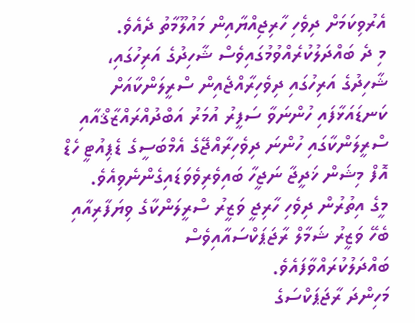އެރުވިކަމަށް ދިވެހި ހާރިޖިއްޔާއިން މައުލޫމާތު ދެއެވެ.
މި ދެ ބައްދަލުކުރެއްވުމުގައިވެސް ޝާހިދުގެ އަރިހުގައި، ޝާހިދުގެ އަރިހުގައި ދިވެހިރާއްޖެއިން ސްރީލަންކާއަށް ކަނޑައަޅާފައި ހުންނަވާ ސަފީރު އުމަރު އަބްދުއްރައްޒާޤްއާއި ސްރީލަންކާގައި ހުންނަ ދިވެހިރާއްޖޭގެ އެމްބަސީގެ ޑެޕިއުޓީ ހެޑް އޮފް މިޝަން ޚަދީޖާ ނަޖީހާ ބައިވެރިވެވަޑައިގެންނެވިއެވެ.
މީގެ އިތުރުން ދިވެހި ހާރިޖީ ވަޒީރު ސްރީލަންކާގެ ވިޔަފާރިއާއި ބެހޭ ވަޒީރު ޝަމާލް ރާޖަޕަކްސައާއިވެސް ބައްދަލުކުރައްވާފައެވެ.
މަހިންދަ ރާޖަޕަކްސަގެ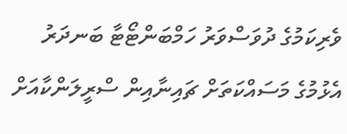ވެރިކަމުގެ ދުވަސްވަރު ހަމްބަންޓޯޓާ ބަނދަރު އެޅުމުގެ މަސައްކަތަށް ޗައިނާއިން ސްރީލަންކާއަށް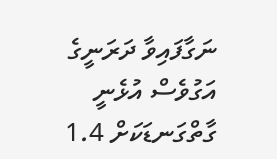ނަގާފައިވާ ދަރަނީގެ އަގުވެސް އުޅެނީ ގާތްގަނޑަކަށް 1.4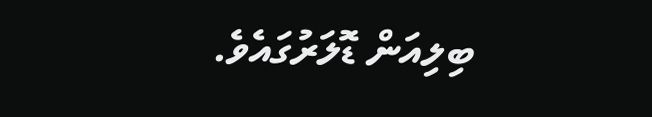ބިލިއަން ޑޮލަރުގައެވެ.